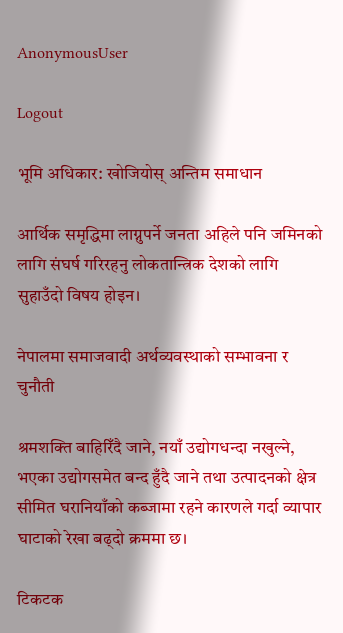AnonymousUser

Logout

भूमि अधिकार: खोजियोस् अन्तिम समाधान

आर्थिक समृद्धिमा लाग्नुपर्ने जनता अहिले पनि जमिनको लागि संघर्ष गरिरहनु लोकतान्त्रिक देशको लागि सुहाउँदो विषय होइन।

नेपालमा समाजवादी अर्थव्यवस्थाको सम्भावना र चुनौती

श्रमशक्ति बाहिरिँदै जाने, नयाँ उद्योगधन्दा नखुल्ने, भएका उद्योगसमेत बन्द हुँदै जाने तथा उत्पादनको क्षेत्र सीमित घरानियाँको कब्जामा रहने कारणले गर्दा व्यापार घाटाको रेखा बढ्दो क्रममा छ।

टिकटक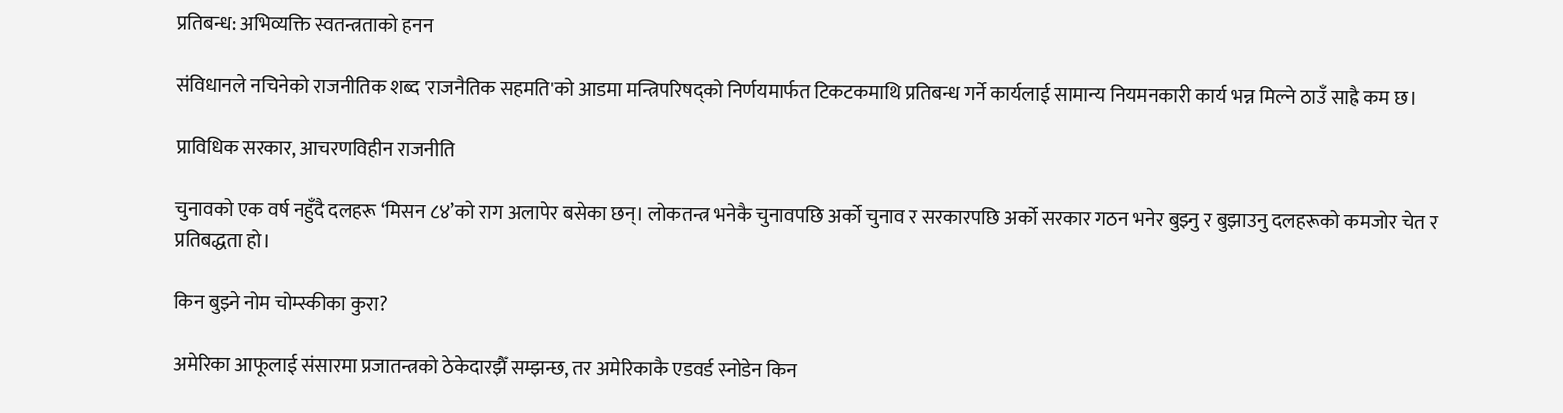प्रतिबन्ध: अभिव्यक्ति स्वतन्त्रताको हनन

संविधानले नचिनेको राजनीतिक शब्द 'राजनैतिक सहमति'को आडमा मन्त्रिपरिषद्को निर्णयमार्फत टिकटकमाथि प्रतिबन्ध गर्ने कार्यलाई सामान्य नियमनकारी कार्य भन्न मिल्ने ठाउँ साह्रै कम छ।

प्राविधिक सरकार, आचरणविहीन राजनीति

चुनावको एक वर्ष नहुँदै दलहरू ‘मिसन ८४’को राग अलापेर बसेका छन्। लोकतन्त्र भनेकै चुनावपछि अर्को चुनाव र सरकारपछि अर्को सरकार गठन भनेर बुझ्नु र बुझाउनु दलहरूको कमजोर चेत र प्रतिबद्धता हो।

किन बुझ्ने नोम चोम्स्कीका कुरा?

अमेरिका आफूलाई संसारमा प्रजातन्त्रको ठेकेदारझैँ सम्झन्छ, तर अमेरिकाकै एडवर्ड स्नोडेन किन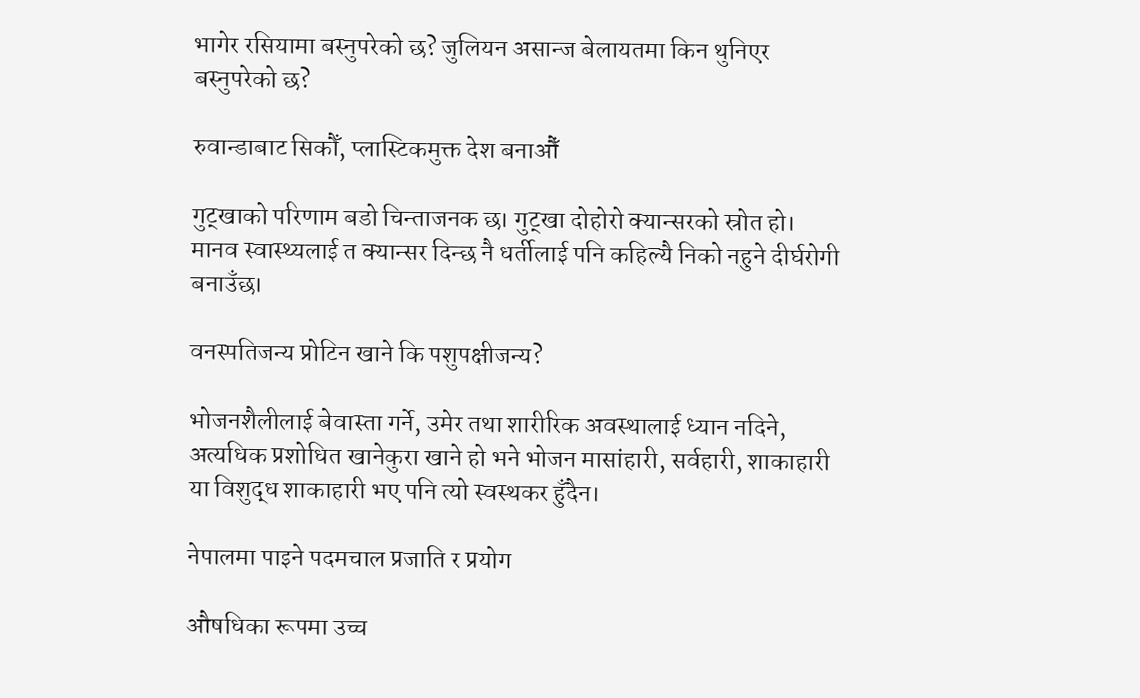भागेर रसियामा बस्नुपरेको छ? जुलियन असान्ज बेलायतमा किन थुनिएर बस्नुपरेको छ?

रुवान्डाबाट सिकौँ, प्लास्टिकमुक्त देश बनाऔँ

गुट्खाको परिणाम बडो चिन्ताजनक छ। गुट्खा दोहोरो क्यान्सरको स्रोत हो। मानव स्वास्थ्यलाई त क्यान्सर दिन्छ नै धर्तीलाई पनि कहिल्यै निको नहुने दीर्घरोगी बनाउँछ।

वनस्पतिजन्य प्रोटिन खाने कि पशुपक्षीजन्य?

भोजनशैलीलाई बेवास्ता गर्ने, उमेर तथा शारीरिक अवस्थालाई ध्यान नदिने, अत्यधिक प्रशोधित खानेकुरा खाने हो भने भोजन मासांहारी, सर्वहारी, शाकाहारी या विशुद्ध शाकाहारी भए पनि त्यो स्वस्थकर हुँदैन।

नेपालमा पाइने पदमचाल प्रजाति र प्रयोग

औषधिका रूपमा उच्च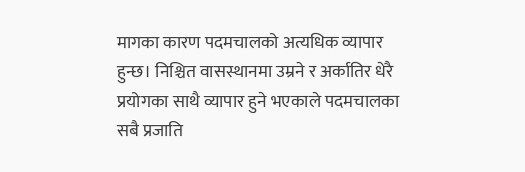मागका कारण पदमचालको अत्यधिक व्यापार हुन्छ। निश्चित वासस्थानमा उम्रने र अर्कातिर धेरै प्रयोगका साथै व्यापार हुने भएकाले पदमचालका सबै प्रजाति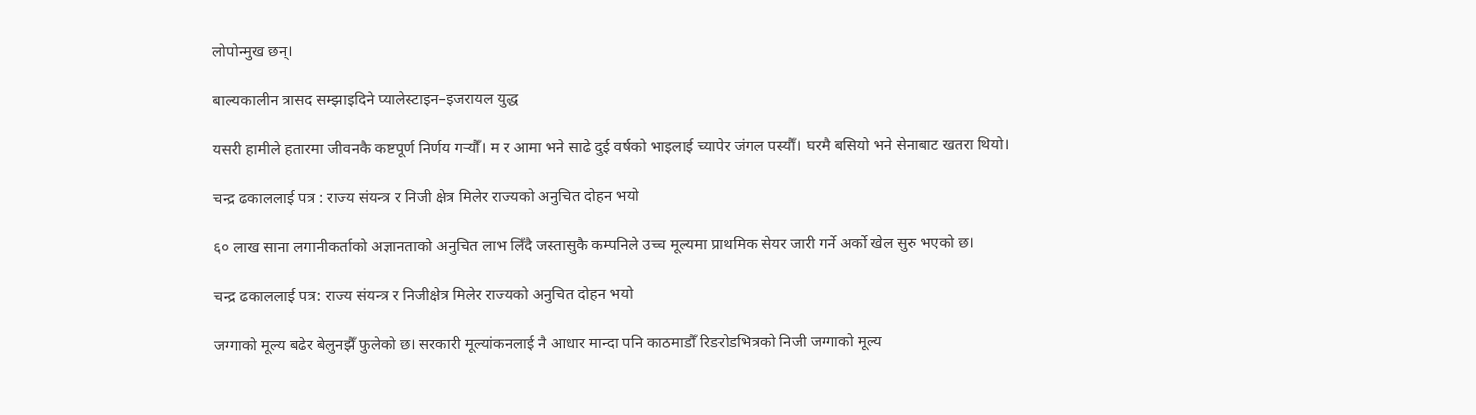लोपोन्मुख छन्।

बाल्यकालीन त्रासद सम्झाइदिने प्यालेस्टाइन–इजरायल युद्ध

यसरी हामीले हतारमा जीवनकै कष्टपूर्ण निर्णय गर्‍यौँ। म र आमा भने साढे दुई वर्षको भाइलाई च्यापेर जंगल पस्यौँ। घरमै बसियो भने सेनाबाट खतरा थियो।

चन्द्र ढकाललाई पत्र : राज्य संयन्त्र र निजी क्षेत्र मिलेर राज्यको अनुचित दोहन भयो

६० लाख साना लगानीकर्ताको अज्ञानताको अनुचित लाभ लिँदै जस्तासुकै कम्पनिले उच्च मूल्यमा प्राथमिक सेयर जारी गर्ने अर्को खेल सुरु भएको छ।

चन्द्र ढकाललाई पत्र: राज्य संयन्त्र र निजीक्षेत्र मिलेर राज्यको अनुचित दोहन भयो

जग्गाको मूल्य बढेर बेलुनझैँ फुलेको छ। सरकारी मूल्यांकनलाई नै आधार मान्दा पनि काठमाडौँ रिङरोडभित्रको निजी जग्गाको मूल्य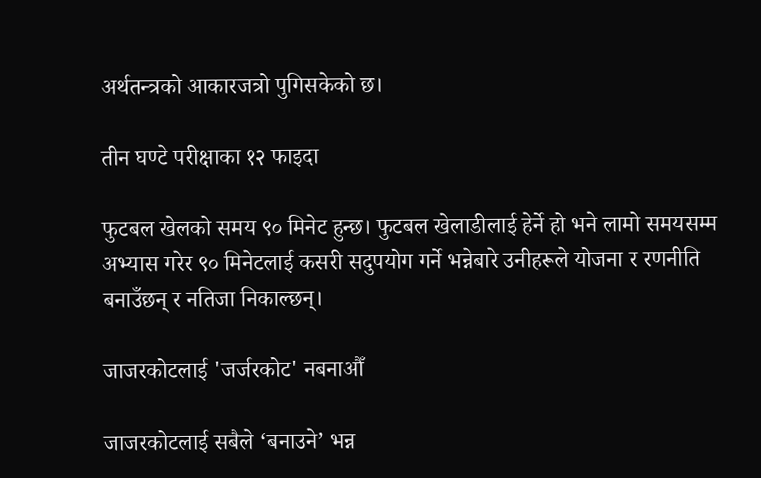अर्थतन्त्रको आकारजत्रो पुगिसकेको छ।

तीन घण्टे परीक्षाका १२ फाइदा

फुटबल खेलको समय ९० मिनेट हुन्छ। फुटबल खेलाडीलाई हेर्ने हो भने लामो समयसम्म अभ्यास गरेर ९० मिनेटलाई कसरी सदुपयोग गर्ने भन्नेबारे उनीहरूले योजना र रणनीति बनाउँछन् र नतिजा निकाल्छन्।

जाजरकोटलाई 'जर्जरकोट' नबनाऔँ

जाजरकोटलाई सबैले ‘बनाउने’ भन्न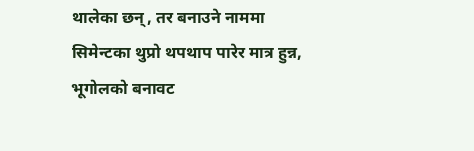थालेका छन्, तर बनाउने नाममा सिमेन्टका थुप्रो थपथाप पारेर मात्र हुन्न, भूगोलको बनावट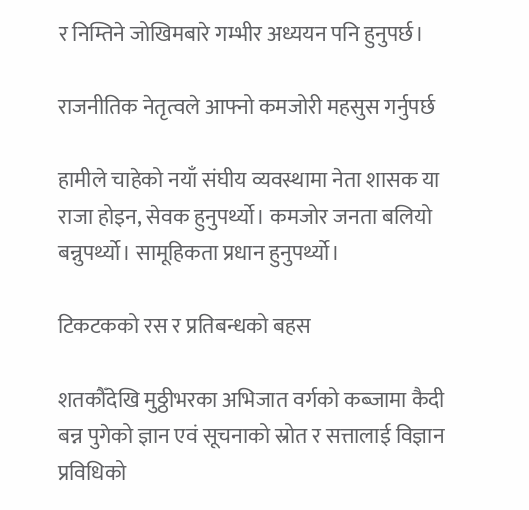र निम्तिने जोखिमबारे गम्भीर अध्ययन पनि हुनुपर्छ।

राजनीतिक नेतृत्वले आफ्नो कमजोरी महसुस गर्नुपर्छ

हामीले चाहेको नयाँ संघीय व्यवस्थामा नेता शासक या राजा होइन, सेवक हुनुपर्थ्यो। कमजोर जनता बलियो बन्नुपर्थ्यो। सामूहिकता प्रधान हुनुपर्थ्यो।

टिकटकको रस र प्रतिबन्धको बहस

शतकौँदेखि मुठ्ठीभरका अभिजात वर्गको कब्जामा कैदी बन्न पुगेको ज्ञान एवं सूचनाको स्रोत र सत्तालाई विज्ञान प्रविधिको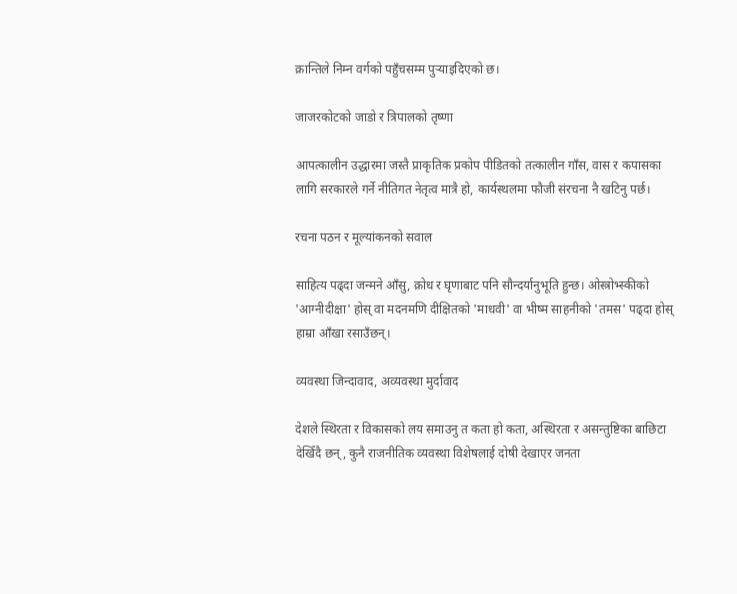क्रान्तिले निम्न वर्गको पहुँचसम्म पुर्‍याइदिएको छ।

जाजरकोटको जाडो र त्रिपालको तृष्णा

आपत्कालीन उद्धारमा जस्तै प्राकृतिक प्रकोप पीडितको तत्कालीन गाँस, वास र कपासका लागि सरकारले गर्ने नीतिगत नेतृत्व मात्रै हो, कार्यस्थलमा फौजी संरचना नै खटिनु पर्छ।

रचना पठन र मूल्यांकनको सवाल

साहित्य पढ्दा जन्मने आँसु, क्रोध र घृणाबाट पनि सौन्दर्यानुभूति हुन्छ। ओस्त्रोभ्स्कीको 'आग्नीदीक्षा' होस् वा मदनमणि दीक्षितको 'माधवी' वा भीष्म साहनीको 'तमस' पढ्दा होस् हाम्रा आँखा रसाउँछन्।

व्यवस्था जिन्दावाद, अव्यवस्था मुर्दावाद

देशले स्थिरता र विकासको लय समाउनु त कता हो कता, अस्थिरता र असन्तुष्टिका बाछिटा देखिँदै छन्, कुनै राजनीतिक व्यवस्था विशेषलाई दोषी देखाएर जनता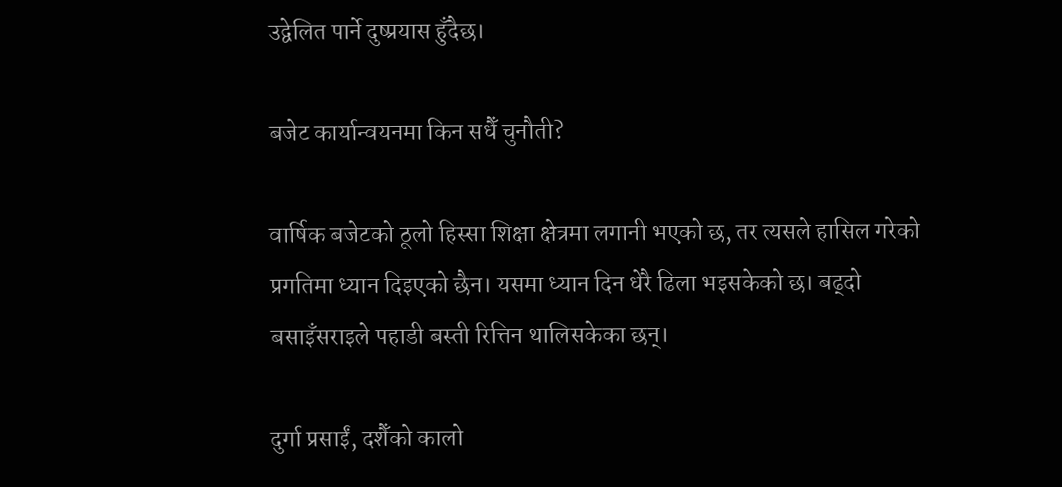उद्वेलित पार्ने दुष्प्रयास हुँदैछ।

बजेट कार्यान्वयनमा किन सधैँ चुनौती?

वार्षिक बजेटको ठूलो हिस्सा शिक्षा क्षेत्रमा लगानी भएको छ, तर त्यसले हासिल गरेको प्रगतिमा ध्यान दिइएको छैन। यसमा ध्यान दिन धेरै ढिला भइसकेको छ। बढ्दो बसाइँसराइले पहाडी बस्ती रित्तिन थालिसकेका छन्।

दुर्गा प्रसाईं, दशैँको कालो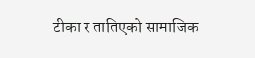टीका र तातिएको सामाजिक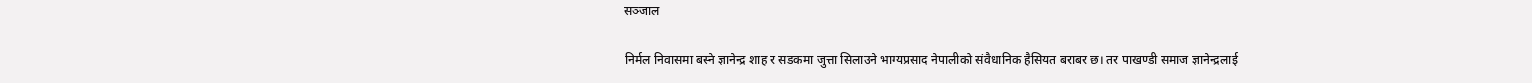सञ्जाल

निर्मल निवासमा बस्ने ज्ञानेन्द्र शाह र सडकमा जुत्ता सिलाउने भाग्यप्रसाद नेपालीको संवैधानिक हैसियत बराबर छ। तर पाखण्डी समाज ज्ञानेन्द्रलाई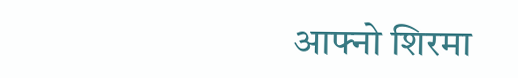आफ्नो शिरमा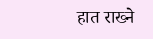हात राख्ने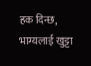हक दिन्छ, भाग्यलाई खुट्टा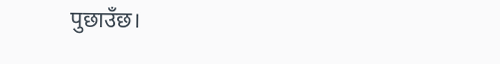पुछाउँछ।